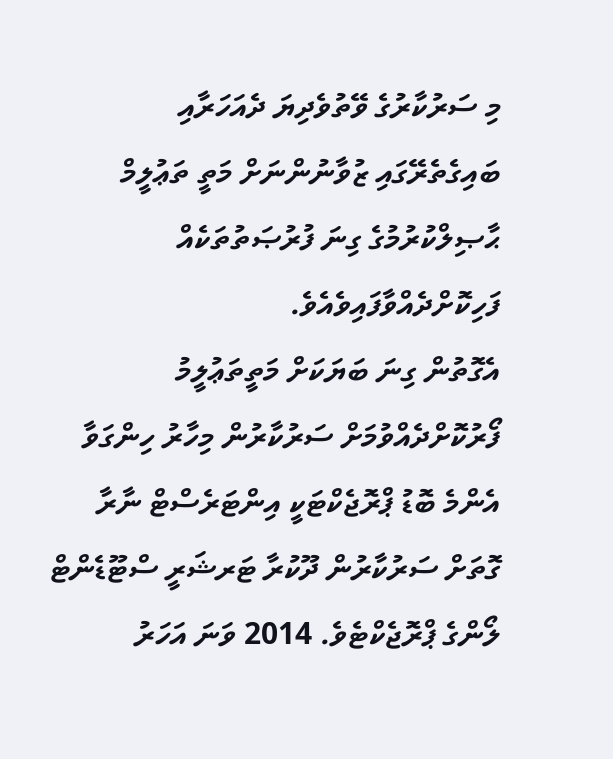މި ސަރުކާރުގެ ވޭތުވެދިޔަ ދެއަހަރާއި ބައިގެތެރޭގައި ޒުވާނުންނަށް މަތީ ތަޢުލީމް ޙާޞިލްކުރުމުގެ ގިނަ ފުރުޞަތުތަކެއް ފަހިކޮށްދެއްވާފައިވެއެވެ.
އެގޮތުން ގިނަ ބަޔަކަށް މަތީތަޢުލީމު ފޯރުކޮށްދެއްވުމަށް ސަރުކާރުން މިހާރު ހިންގަވާ އެންމެ ބޮޑު ޕްރޮޖެކްޓަކީ އިންޓަރެސްޓް ނާރާ ގޮތަށް ސަރުކާރުން ދޫކުރާ ޓަރޝަރީ ސްޓޫޑެންޓް ލޯންގެ ޕްރޮޖެކްޓެވެ. 2014 ވަނަ އަހަރު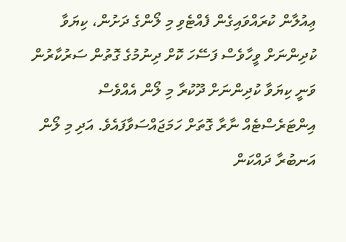ޢިއުލާން ކުރައްވައިގެން ފެއްޓެވި މި ލޯންގެ ދަށުން، ކިޔަވާ ކުދިންނަށް ވީހާވެސް ފަސޭހަ ކޮށް ދިނުމުގެ ގޮތުން ސަރުކާރުން ވަނީ ކިޔަވާ ކުދިންނަށް ދޫކުރާ މި ލޯން އެއްވެސް އިންޓަރެސްޓެއް ނާރާ ގޮތަށް ހަމަޖައްސަވާފައެވެ. އަދި މި ލޯން އަނބުރާ ދައްކަން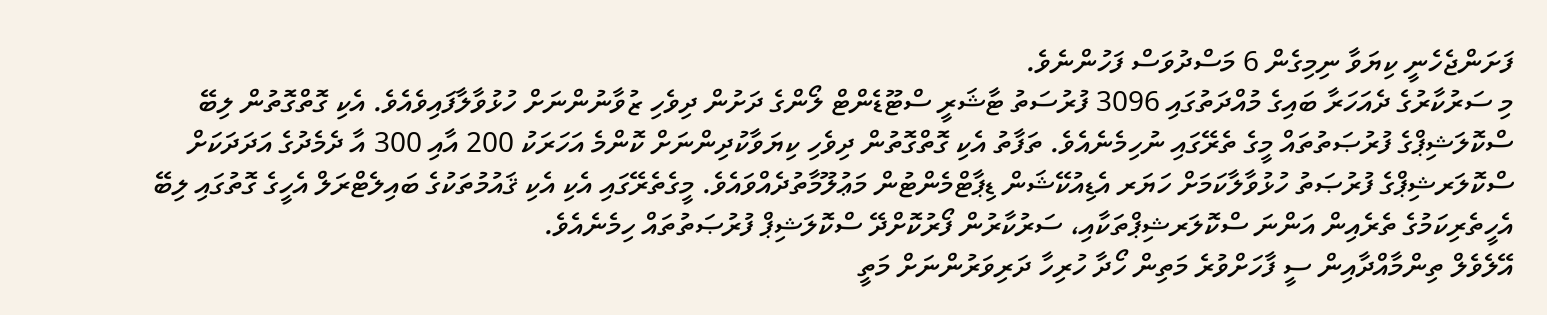ފަށަންޖެހެނީ ކިޔަވާ ނިމިގެން 6 މަސްދުވަސް ފަހުންނެވެ.
މި ސަރުކާރުގެ ދެއަހަރާ ބައިގެ މުއްދަތުގައި 3096 ފުރުސަތު ޓާޝަރީ ސްޓޫޑެންޓް ލޯންގެ ދަށުން ދިވެހި ޒުވާނުންނަށް ހުޅުވާލާފައިވެއެވެ. އެކި ގޮތްގޮތުން ލިބޭ ސްކޮލަޝިޕްގެ ފުރުޞަތުތައް މީގެ ތެރޭގައި ނުހިމެނެއެވެ. ތަފާތު އެކި ގޮތްގޮތުން ދިވެހި ކިޔަވާކުދިންނަށް ކޮންމެ އަހަރަކު 200 އާއި 300 އާ ދެމެދުގެ އަދަދަކަށް ސްކޮލަރޝިޕްގެ ފުރުޞަތު ހުޅުވާލާކަމަށް ހަޔަރ އެޑިއުކޭޝަން ޑިޕާޓްމެންޓުން މަޢުލޫމާތުދެއްވައެވެ. މީގެތެރޭގައި އެކި އެކި ޤައުމުތަކުގެ ބައިލެޓްރަލް އެހީގެ ގޮތުގައި ލިބޭ އެހީތެރިކަމުގެ ތެރެއިން އަންނަ ސްކޮލަރޝިޕްތަކާއި، ސަރުކާރުން ފޯރުކޮށްދޭ ސްކޮލަޝިޕް ފުރުޞަތުތައް ހިމެނެއެވެ.
އޭލެވެލް ތިންމާއްދާއިން ސީ ފާހަށްވުރެ މަތިން ހޯދާ ހުރިހާ ދަރިވަރުންނަށް މަތީ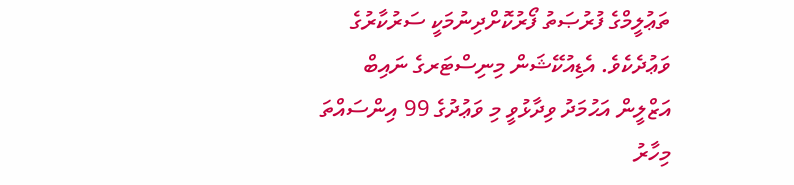ތަޢުލީމްގެ ފުރުޞަތު ފޯރުކޮށްދިނުމަކީ ސަރުކާރުގެ ވަޢުދެކެވެ. އެޑިއުކޭޝަން މިނިސްޓަރގެ ނައިބް އަޒްލީން އަޙުމަދު ވިދާޅުވީ މި ވަޢުދުގެ 99 އިންސައްތަ މިހާރު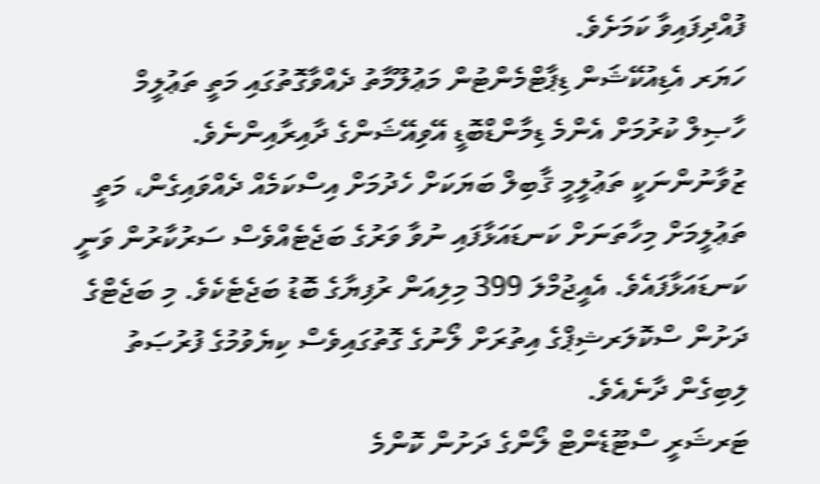ފުއްދިފައިވާ ކަމަށެވެ.
ހަޔަރ އެޑިއުކޭޝަން ޑިޕާޓްމެންޓުން މަޢުލޫމާތު ދެއްވާގޮތުގައި މަތީ ތަޢުލީމް ހާޞިލް ކުރުމަށް އެންމެ ޑިމާންޑްބޮޑީ އޭވިއޭޝަންގެ ދާއިރާއިންނެވެ. ޒުވާނުންނަކީ ތަޢުލީމީ ޤާބިލް ބަޔަކަށް ހެދުމަށް އިސްކަމެއް ދެއްވައިގެން، މަތީ ތަޢުލީމަށް މިހާތަނަށް ކަނޑައަޅާފައި ނުވާ ވަރުގެ ބަޖެޓެއްވެސް ސަރުކާރުން ވަނީ ކަނޑައަޅާފައެވެ. އެއީޖުމްލަ 399 މިލިއަން ރުފިޔާގެ ބޮޑު ބަޖެޓެކެވެ. މި ބަޖެޓްގެ ދަށުން ސްކޮލަރޝިޕްގެ އިތުރަށް ލޯނުގެ ގޮތުގައިވެސް ކިޔެވުމުގެ ފުރުޞަތު ލިބިގެން ދާނެއެވެ.
ޓަރޝަރީ ސްޓޫޑެންޓް ލޯންގެ ދަށުން ކޮންމެ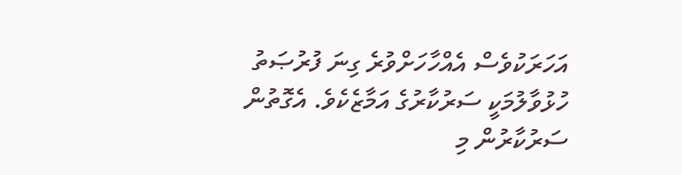އަހަރަކުވެސް އެއްހާހަށްވުރެ ގިނަ ފުރުޞަތު ހުޅުވާލުމަކީ ސަރުކާރުގެ އަމާޒެކެވެ. އެގޮތުން ސަރުކާރުން މި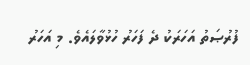ފުރުޞަތު އަހަރަކު ދެ ފަހަރު ހުޅުވާލައެވެ. މި އަހަރު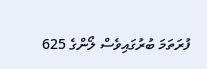ފުރަތަމަ ބުރުގައިވެސް ލޯންގެ 625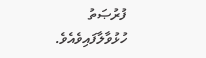ފުރުޞަތު ހުޅުވާލާފައިވެއެވެ.